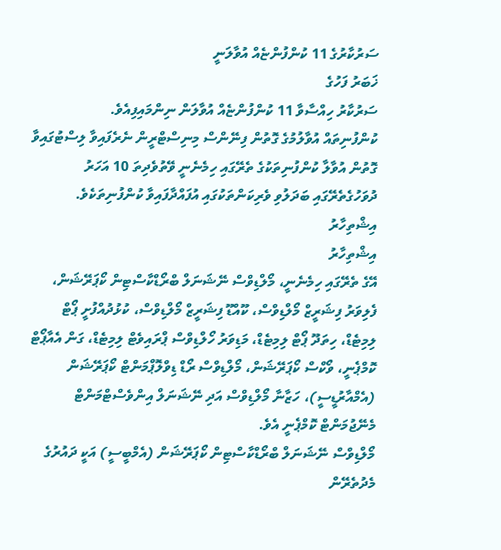ސަރުކާރުގެ 11 ކުންފުންޏެއް އުވާލަނީ
ޚަބަރު ފަހުގެ
ސަރުކާރު ހިއްސާވާ 11 ކުންފުންޏެއް އުވާލަން ނިންމައިފިއެވެ.
ކުންފުނިތައް އުވާލުމުގެ ގޮތުން ފިނޭންސް މިނިސްޓްރީން ނެރެފައިވާ ލިސްޓުގައިވާ ގޮތުން އުވާލާ ކުންފުނިތަކުގެ ތެރޭގައި ހިމެނެނީ ވޭތުވެދިތަ 10 އަހަރު ދުވަހުގެތެރޭގައި ބަދަލުވި ވެރިކަންތަކުގައި އުފައްދާފައިވާ ކުންފުނިތަކެވެ.
އިޝްތިހާރު
އިޝްތިހާރު
އޭގެ ތެރޭގައި ހިމެނެނީ، މޯލްޑިވްސް ނޭޝަނަލް ބްރޯޑްކާސްޓިން ކޯޕަރޭޝަން، ފެލިވަރު ފިޝަރީޒް މޯލްޑިވްސް، ކޫއްޑޫ ފިޝަރީޒް މޯލްޑިވްސް، ކުޅުދުއްފުށީ ޕޯޓް ލިމިޓެޑް، ހިތަދޫ ޕޯޓް ލިމިޓެޑް، މަޑިވަރު ހޯލްޑިވްސް ޕްރައިވެޓް ލިމިޓެޑް، ގަން އެއާޕޯޓް ކޮމްޕެނީ، ވޯކްސް ކޯޕަރޭޝަން، މޯލްޑިވްސް ރޯޑް ޑިވްލޮޕްމަންޓް ކޯޕަރޭޝަން (އެމްއާރުޑީސީ)، ހަޒާނާ މޯލްޑިވްސް އަދި ނޭޝަނަލް އިންވެސްޓްމަންޓް މެނޭޖުމަންޓް ކޮމްޕެނީ އެވެ.
މޯލްޑިވްސް ނޭޝަނަލް ބްރޯޑްކާސްޓިން ކޯޕަރޭޝަން (އެމްބީސީ) އަކީ ދައުރުގެ މެދުތެރޭން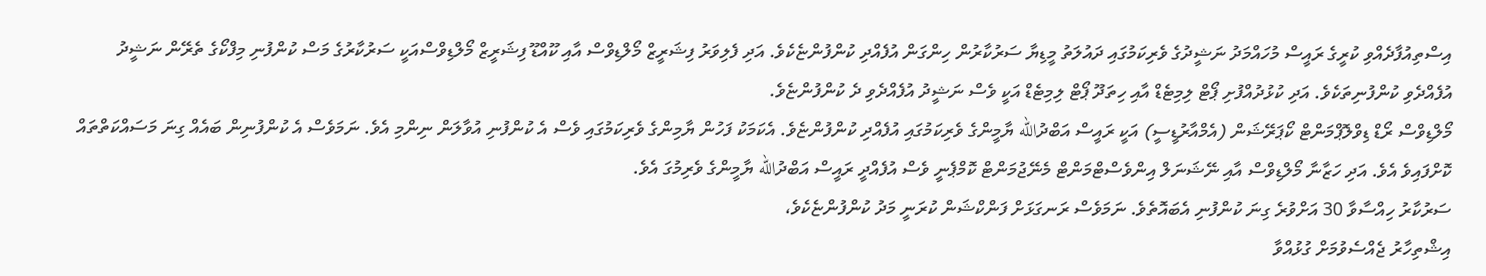އިސްތިއުފާދެއްވި ކުރީގެ ރައީސް މުހައްމަދު ނަޝީދުގެ ވެރިކަމުގައި ދައުލަތު މީޑިޔާ ސަރުކާރުން ހިންގަން އުފެއްދި ކުންފުންޏެކެވެ. އަދި ފެލިވަރު ފިޝަރީޒް މޯލްޑިވްސް އާއި ކޫއްޑޫ ފިޝަރީޒް މޯލްޑިވްސްއަކީ ސަރުކާރުގެ މަސް ކުންފުނި މިފްކޯގެ ތެރޭން ނަޝީދު އުފެއްދެވި ކުންފުނިތަކެވެ. އަދި ކުޅުދުއްފުށި ޕޯޓް ލިމިޓެޑް އާއި ހިތަދޫ ޕޯޓް ލިމިޓެޑް އަކީ ވެސް ނަޝީދު އުފެއްދެވި ދެ ކުންފުންޏެވެ.
މޯލްޑިވްސް ރޯޑް ޑިވްލޮޕްމަންޓް ކޯޕަރޭޝަން (އެމްއާރުޑީސީ) އަކީ ރައީސް އަބްދުالله ޔާމީންގެ ވެރިކަމުގައި އުފެއްދި ކުންފުންޏެވެ. އެކަމަކު ފަހުން ޔާމިންގެ ވެރިކަމުގައި ވެސް އެ ކުންފުނި އުވާލަން ނިންމި އެވެ. ނަމަވެސް އެ ކުންފުނިން ބައެއް ގިނަ މަސައްކަތްތައް ކޮށްފައިވެ އެވެ. އަދި ހަޒާނާ މޯލްޑިވްސް އާއި ނޭޝަނަލް އިންވެސްޓްމަންޓް މެނޭޖުމަންޓް ކޮމްޕެނީ ވެސް އުފެއްދީ ރައީސް އަބްދުالله ޔާމީންގެ ވެރިމުގަ އެވެ.
ސަރުކާރު ހިއްސާވާ 30 އަށްވުރެ ގިނަ ކުންފުނި އެބައޮތެވެ. ނަމަވެސް ރަނގަޅަށް ފަންކްޝަން ކުރަނީ މަދު ކުންފުންޏެކެވެ،
އިޝްތިހާރު ޖެއްސެވުމަށް ގުޅުއްވާ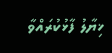ޚިޔާލު ފާޅުކުރައްވާ